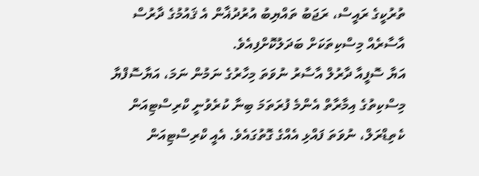ތުރުކީގެ ރައީސް، ރަޖަބު ތައްޔިބު އުރުދުޣާން އެ ޤައުމުގެ ދާރުސް އާސާރެއް މިސްކިތަކަށް ބަދަލުކޮށްފިއެވެ.
އަޔާ ސޮފީއާ ދާރުލް އާސާރު ނުވަތަ މިހާރުގެ ނަމުން ނަމަ، އަޔާސޮފްޔާ މިސްކިތުގެ އިމާރާތް އެންމެ ފުރަތަމަ ބިނާ ކުރެވުނީ ކްރިސްޓިއަން ކެތިޑްރަލް، ނުވަތަ ފައްޅި އެއްގެ ގޮތުގައެވެ. އެއީ ކްރިސްޓިއަން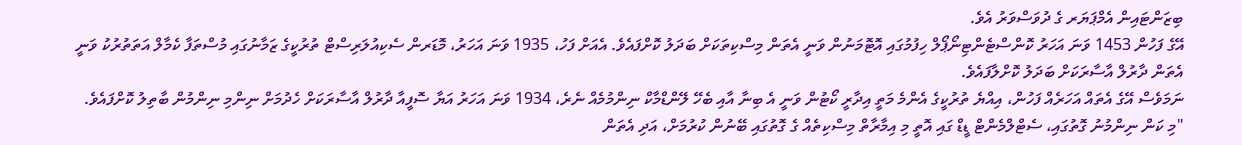ބިޒަންޓައިން އެމްޕަޔަރ ގެ ދުވަސްވަރު އެވެ.
އޭގެ ފަހުން 1453 ވަނަ އަހަރު ކޮންސްޓެންޓިނޯޕޯލް ހިފުމުގައި އޮޓޮމަނުން ވަނީ އެތަން މިސްކިތަކަށް ބަދަލު ކޮށްފައެވެ. އެއަށް ފަހު، 1935 ވަނަ އަހަރު، މޮޑަރން ސެކިއުލަރިސްޓް ތުރުކީގެ ޒަމާނުގައި މުސްތަފާ ކެމާލް އަތަތުރުކު ވަނީ އެތަން ދާރުލް އާސާރަކަށް ބަދަލު ކޮށްލާފައެވެ.
ނަމަވެސް އޭގެ އެތައް އަހަރެއް ފަހުން، އިއްޔެ ތުރުކީގެ އެންމެ މަތީ އިދާރީ ކޯޓުން ވަނީ އެ ބިނާ އާއި ބެހޭ ލޭންޑްމާކް ނިންމުމެއް ނެރެ، 1934 ވަނަ އަހަރު އަޔާ ސޮފީއާ ދާރުލް އާސާރަކަށް ހެދުމަށް ނިންމި ނިންމުން ބާތިލު ކޮށްފައެވެ.
"މި ކަން ނިންމުނު ގޮތުގައި، ސެޓްލްމެންޓް ޑީޑް ގައި އޮތީ މި އިމާރާތް މިސްކިތެއް ގެ ގޮތުގައި ބޭނުން ކުރުމަށް، އަދި އެތަން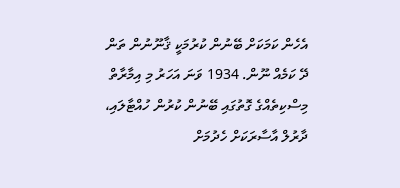އެހެން ކަމަކަށް ބޭނުން ކުރުމަކީ ޤާނޫނުން ތަން ދޭ ކަމެއް ނޫން. 1934 ވަނަ އަހަރު މި އިމާރާތް މިސްކިތެއްގެ ގޮތުގައި ބޭނުން ކުރުން ހުއްޓާލައި، ދާރުލް އާސާރަކަށް ހެދުމަށް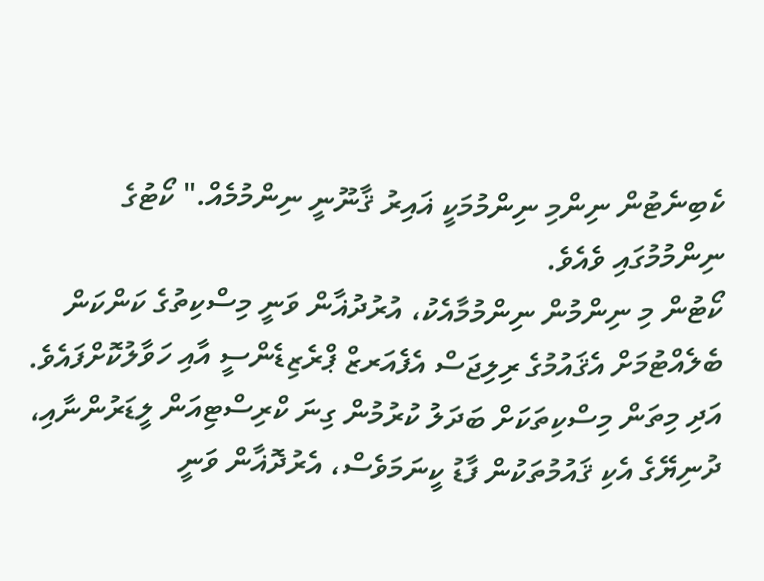ކެބިނެޓުން ނިންމި ނިންމުމަކީ ޣައިރު ޤާނޫނީ ނިންމުމެއް." ކޯޓުގެ ނިންމުމުގައި ވެއެވެ.
ކޯޓުން މި ނިންމުން ނިންމުމާއެކު، އުރުދުޣާން ވަނީ މިސްކިތުގެ ކަންކަން ބެލެއްޓުމަށް އެޤައުމުގެ ރިލިޖަސް އެފެއަރޒް ޕްރެޒިޑެންސީ އާއި ހަވާލުކޮށްފައެވެ. އަދި މިތަން މިސްކިތަކަށް ބަދަލު ކުރުމުން ގިނަ ކްރިސްޓިއަން ލީޑަރުންނާއި، ދުނިޔޭގެ އެކި ޤައުމުތަކުން ފާޑު ކީނަމަވެސް، އެރުދޮޣާން ވަނީ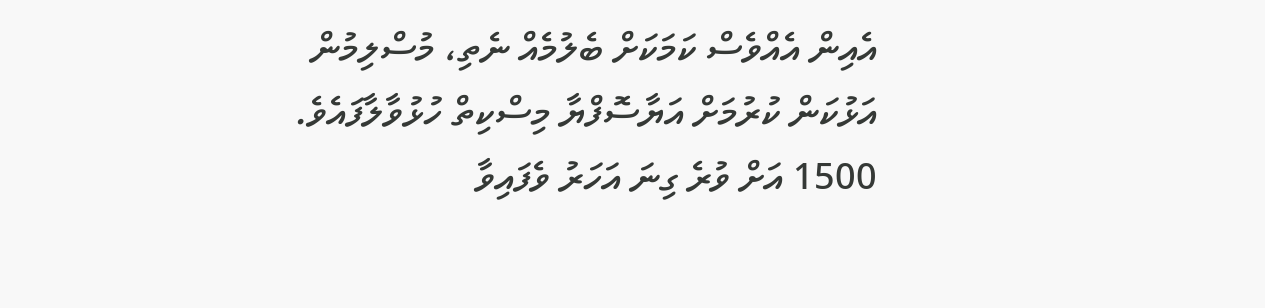އެއިން އެއްވެސް ކަމަކަށް ބެލުމެއް ނެތި، މުސްލިމުން އަޅުކަން ކުރުމަށް އަޔާސޮފްޔާ މިސްކިތް ހުޅުވާލާފައެވެ.
1500 އަށް ވުރެ ގިނަ އަހަރު ވެފައިވާ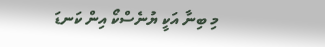މި ބިނާ އަކީ ޔުނެސްކޯ އިން ކަނޑަ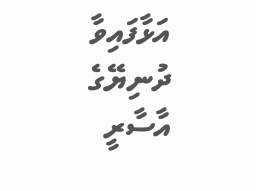އަޅާފައިވާ ދުނިޔޭގެ އާސާރީ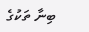ބިނާ ތަކުގެ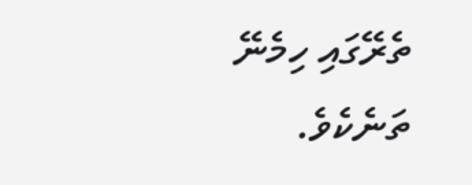ތެރޭގައި ހިމެނޭ ތަނެކެވެ.